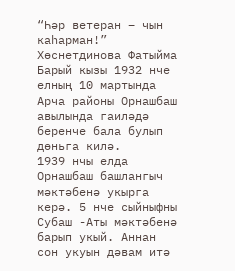“Һәр ветеран – чын каһарман!”
Хөснетдинова Фатыйма Барый кызы 1932 нче елның 10 мартында Арча районы Орнашбаш авылында гаиләдә беренче бала булып дөньга килә.
1939 нчы елда Орнашбаш башлангыч мәктәбенә укырга керә. 5 нче сыйныфны Субаш -Аты мәктәбенә барып укый. Аннан сон укуын дәвам итә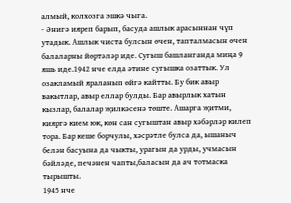алмый, колхозга эшкә чыга.
- Әнигә ияреп барып, басуда ашлык арасыннан чүп утадык. Ашлык чиста булсын өчен, тапталмасын өчен балаларны йөртәләр иде. Сугыш башланганда миңа 9 яшь иде.1942 нче елда әтине сугышка озаттык. Ул озакламый яраланып өйгә кайтты. Бу бик авыр вакытлар, авыр еллар булды. Бар авырлык хатын кызлар, балалар җилкәсенә төште. Ашарга җитми, кияргә кием юк, көн сан сугыштан авыр хәбәрләр килеп тора. Бар кеше борчулы, хәсрәтле булса да, ышаныч белән басуына да чыкты, урагын да урды, учмасын бәйләде, печәнен чапты,баласын да ач тотмаска тырышты.
1945 нче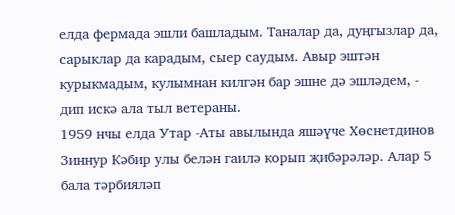елда фермада эшли башладым. Таналар да, дуңгызлар да, сарыклар да карадым, сыер саудым. Авыр эштән курыкмадым, кулымнан килгән бар эшне дә эшләдем, - дип искә ала тыл ветераны.
1959 нчы елда Утар -Аты авылында яшәүче Хөснетдинов Зиннур Кәбир улы белән гаилә корып җибәрәләр. Алар 5 бала тәрбияләп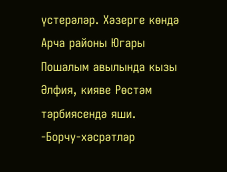үстерәләр. Хәзерге көндә Арча районы Югары Пошалым авылында кызы Әлфия, кияве Рөстәм тәрбиясендә яши.
-Борчу-хәсрәтләр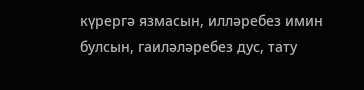күрергә язмасын, илләребез имин булсын, гаиләләребез дус, тату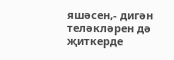яшәсен,- дигән теләкләрен дә җиткерде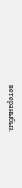ветераныбыз.